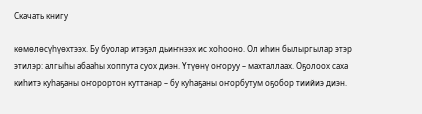Скачать книгу

көмөлөсүһүөхтээх. Бу буолар итэҕэл дьиҥнээх ис хоһооно. Ол иһин былыргылар этэр этилэр: алгыһы абааһы хоппута суох диэн. Үтүөнү оҥоруу – махталлаах. Оҕолоох саха киһитэ куһаҕаны оҥорортон куттанар – бу куһаҕаны оҥорбутум оҕобор тиийиэ диэн.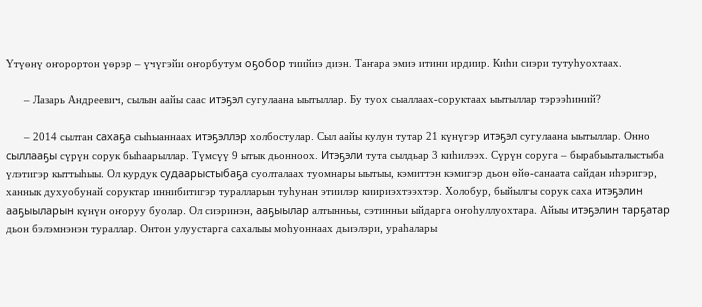Үтүөнү оҥорортон үөрэр – үчүгэйи оҥорбутум оҕобор тиийиэ диэн. Таҥара эмиэ итини ирдиир. Киһи сиэри тутуһуохтаах.

      – Лазарь Андреевич, сылын аайы саас итэҕэл сугулаана ыытыллар. Бу туох сыаллаах-соруктаах ыытыллар тэрээһиний?

      – 2014 сылтан сахаҕа сыһыаннаах итэҕэллэр холбостулар. Сыл аайы кулун тутар 21 күнүгэр итэҕэл сугулаана ыытыллар. Онно сыллааҕы сүрүн сорук быһаарыллар. Түмсүү 9 ытык дьонноох. Итэҕэли тута сылдьар 3 киһилээх. Сүрүн соруга – бырабыыталыстыба үлэтигэр кыттыһыы. Ол курдук судаарыстыбаҕа суолталаах туомнары ыытыы, кэмиттэн кэмигэр дьон өйө-санаата сайдан иһэригэр, ханнык духуобунай соруктар иннибитигэр туралларын туһунан этиилэр киириэхтээхтэр. Холобур, быйылгы сорук саха итэҕэлин ааҕыыларын күнүн оҥоруу буолар. Ол сиэринэн, ааҕыылар алтынньы, сэтинньи ыйдарга оҥоһуллуохтара. Айыы итэҕэлин тарҕатар дьон бэлэмнэнэн тураллар. Онтон улуустарга сахалыы моһуоннаах дьиэлэри, ураһалары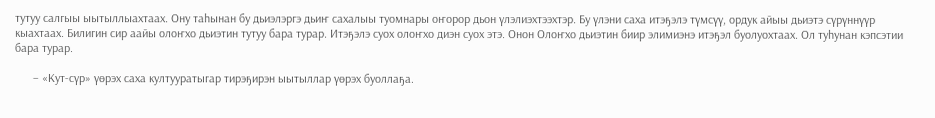тутуу салгыы ыытыллыахтаах. Ону таһынан бу дьиэлэргэ дьиҥ сахалыы туомнары оҥорор дьон үлэлиэхтээхтэр. Бу үлэни саха итэҕэлэ түмсүү, ордук айыы дьиэтэ сүрүннүүр кыахтаах. Билигин сир аайы олоҥхо дьиэтин тутуу бара турар. Итэҕэлэ суох олоҥхо диэн суох этэ. Онон Олоҥхо дьиэтин биир элимиэнэ итэҕэл буолуохтаах. Ол туһунан кэпсэтии бара турар.

      – «Кут-сүр» үөрэх саха култууратыгар тирэҕирэн ыытыллар үөрэх буоллаҕа.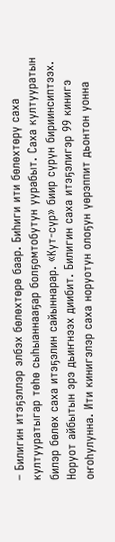– Билигин итэҕэллэр элбэх бөлөхтөрө баар. Биһиги ити бөлөхтөрү саха култууратыгар төһө сыһыаннааҕар болҕомтобутун уурабыт. Саха култууратын билэр бөлөх саха итэҕэлин сайыннарар. «Кут-сүр» биир сүрүн бириинсиптээх. Норуот айбытын эрэ дьиҥнээх диибит. Билигин саха итэҕэлигэр 99 кинигэ оҥоһулунна. Ити кинигэлэр саха норуотун олоҕун үөрэппит дьонтон уонна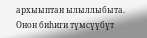архыыптан ылыллыбыта. Онон биһиги түмсүүбүт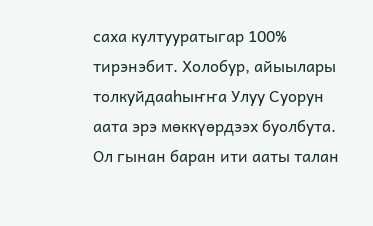саха култууратыгар 100% тирэнэбит. Холобур, айыылары толкуйдааһыҥҥа Улуу Суорун аата эрэ мөккүөрдээх буолбута. Ол гынан баран ити ааты талан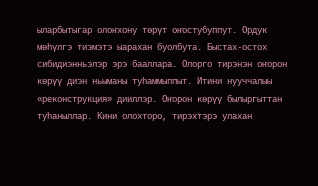ыларбытыгар олоҥхону төрүт оҥостубуппут. Ордук мөһүлгэ тиэмэтэ ыарахан буолбута. Быстах-остох сибидиэнньэлэр эрэ бааллара. Олорго тирэнэн оҥорон көрүү диэн ньыманы туһаммыппыт. Итини нууччалыы «реконструкция» дииллэр. Оҥорон көрүү былыргыттан туһаныллар. Кини олохторо, тирэхтэрэ улахан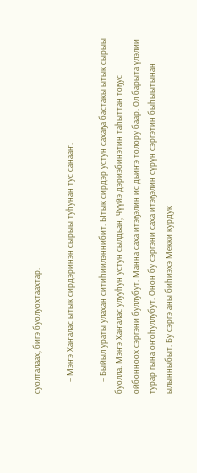суолталаах, бигэ буолуохтаахтар.

      – Мэҥэ Хаҥалас ытык сирдэринэн сырыы туһунан тус санааҥ.

      – Быйыл ураты улахан ситиһиилэннибит. Ытык сирдэр устун сахаҕа бастакы ытык сырыы буолла. Мэҥэ Хаҥалас улууһун устун сылдьан, Чүүйэ дэриэбинэтин таһыттан тоҕус ойбонноох сэргэни буллубут. Манна саха итэҕэлин ис дьиҥэ толору баар. Ол барыта үлэлии турар гына оҥоһуллубут. Онон бу сэргэни саха итэҕэлин сүрүн сэргэтин быһыытынан ылынныбыт. Бу сэргэ аны биһиэхэ Мекки курдук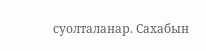суолталанар. Сахабын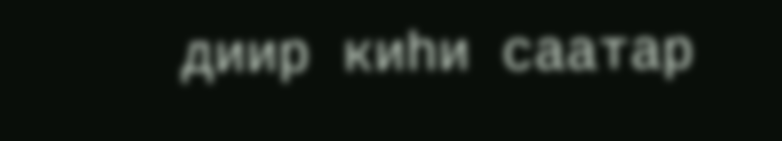диир киһи саатар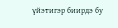үйэтигэр биирдэ бу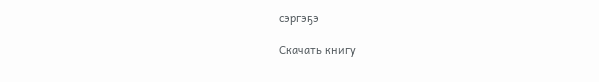сэргэҕэ

Скачать книгу